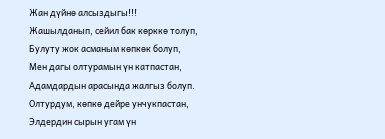Жан дүйнө алсыздыгы!!!
Жашылданып, сейил бак көрккө толуп,
Булуту жок асманым көпкөк болуп,
Мен дагы олтурамын үн катпастан,
Адамдардын арасында жалгыз болуп.
Олтурдум, көпкө дейре унчукпастан,
Элдердин сырын угам үн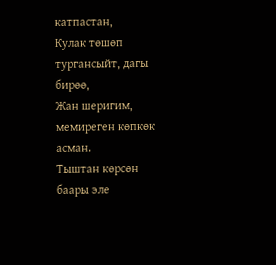катпастан,
Кулак төшөп тургансыйт, дагы бирөө,
Жан шеригим, мемиреген көпкөк асман.
Тыштан көрсөн баары эле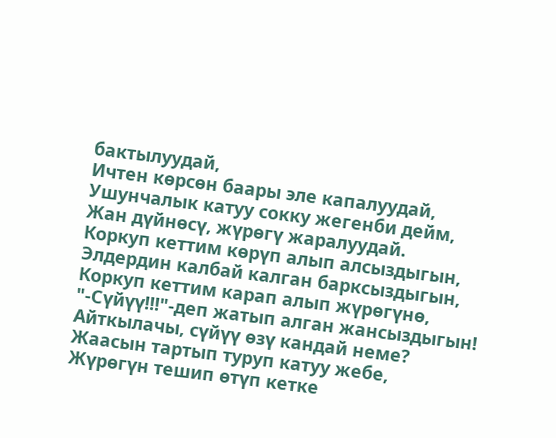бактылуудай,
Ичтен көрсөн баары эле капалуудай,
Ушунчалык катуу сокку жегенби дейм,
Жан дүйнөсү, жүрөгү жаралуудай.
Коркуп кеттим көрүп алып алсыздыгын,
Элдердин калбай калган барксыздыгын,
Коркуп кеттим карап алып жүрөгүнө,
"-Сүйүү!!!"-деп жатып алган жансыздыгын!
Айткылачы, сүйүү өзү кандай неме?
Жаасын тартып туруп катуу жебе,
Жүрөгүн тешип өтүп кетке